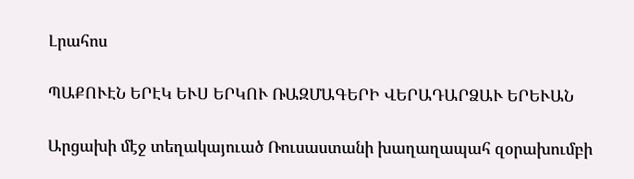Լրահոս

ՊԱՔՈՒԷՆ ԵՐԷԿ ԵՒՍ ԵՐԿՈՒ ՌԱԶՄԱԳԵՐԻ ՎԵՐԱԴԱՐՁԱՒ ԵՐԵՒԱՆ

Արցախի մէջ տեղակայուած Ռուսաստանի խաղաղապահ զօրախումբի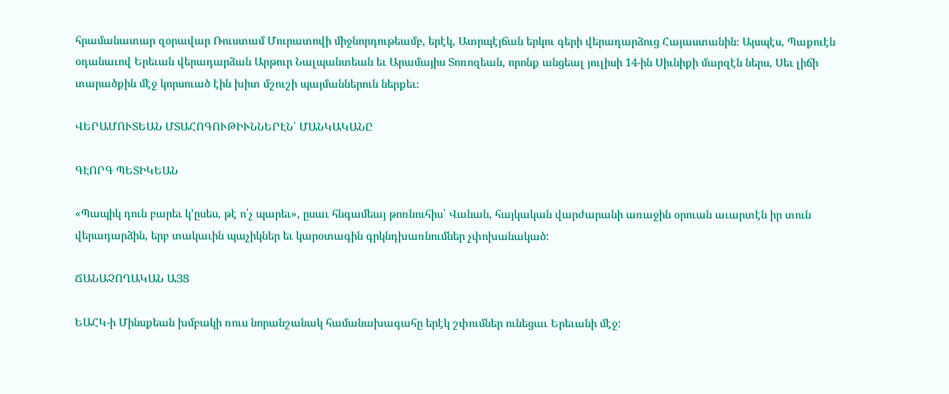հրամանատար զօրավար Ռուստամ Մուրատովի միջնորդութեամբ, երէկ, Ատրպէյճան երկու գերի վերադարձուց Հայաստանին։ Այսպէս, Պաքուէն օդանաւով Երեւան վերադարձան Արթուր Նալպանտեան եւ Արամայիս Տոռոզեան, որոնք անցեալ յուլիսի 14-ին Սիւնիքի մարզէն ներս, Սեւ լիճի տարածքին մէջ կորսուած էին խիտ մշուշի պայմաններուն ներքեւ։

ՎԵՐԱՄՈՒՏԵԱՆ ՄՏԱՀՈԳՈՒԹԻՒՆՆԵՐԷՆ՝ ՄԱՆԿԱԿԱՆԸ

ԳԷՈՐԳ ՊԵՏԻԿԵԱՆ

«Պապիկ դուն բարեւ կ՚ըսես, թէ ո՛չ պարեւ», ըսաւ հնգամեայ թոռնուհիս՝ Վանան, հայկական վարժարանի առաջին օրուան աւարտէն իր տուն վերադարձին, երբ տակաւին պաչիկներ եւ կարօտագին գրկնդխառնումներ չփոխանակած:

ՃԱՆԱՉՈՂԱԿԱՆ ԱՅՑ

ԵԱՀԿ-ի Մինսքեան խմբակի ռուս նորանշանակ համանախագահը երէկ շփումներ ունեցաւ Երեւանի մէջ: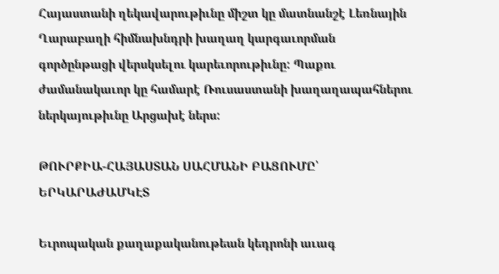Հայաստանի ղեկավարութիւնը միշտ կը մատնանշէ Լեռնային Ղարաբաղի հիմնախնդրի խաղաղ կարգաւորման գործընթացի վերսկսելու կարեւորութիւնը: Պաքու ժամանակաւոր կը համարէ Ռուսաստանի խաղաղապահներու ներկայութիւնը Արցախէ ներս:

ԹՈՒՐՔԻԱ-ՀԱՅԱՍՏԱՆ ՍԱՀՄԱՆԻ ԲԱՑՈՒՄԸ՝ ԵՐԿԱՐԱԺԱՄԿԷՏ

Եւրոպական քաղաքականութեան կեդրոնի աւագ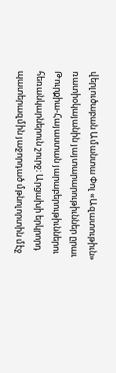վերլուծաբան Ամանտա Փոլ «Ազատութիւն» ռատիօկայանին յայտարարութիւններ ըրաւ Թուրքիա-Հայաստան յարաբերութիւններու հեռանկարներուն շուրջ։ Արցախի երկրորդ պատերազմին յաջորդած մթնոլորտին մէջ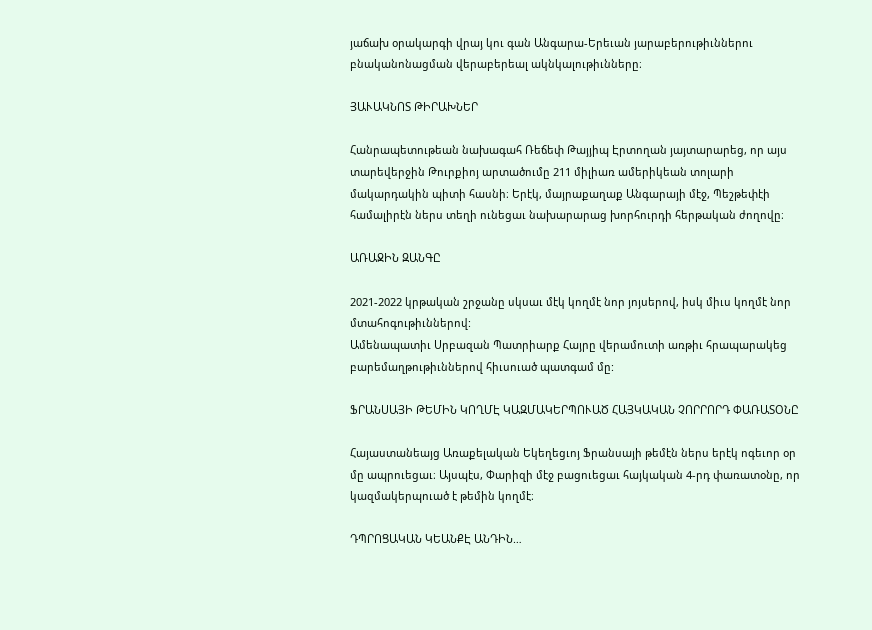յաճախ օրակարգի վրայ կու գան Անգարա-Երեւան յարաբերութիւններու բնականոնացման վերաբերեալ ակնկալութիւնները։

ՅԱՒԱԿՆՈՏ ԹԻՐԱԽՆԵՐ

Հանրապետութեան նախագահ Ռեճեփ Թայյիպ Էրտողան յայտարարեց, որ այս տարեվերջին Թուրքիոյ արտածումը 211 միլիառ ամերիկեան տոլարի մակարդակին պիտի հասնի։ Երէկ, մայրաքաղաք Անգարայի մէջ, Պեշթեփէի համալիրէն ներս տեղի ունեցաւ նախարարաց խորհուրդի հերթական ժողովը։

ԱՌԱՋԻՆ ԶԱՆԳԸ

2021-2022 կրթական շրջանը սկսաւ մէկ կողմէ նոր յոյսերով, իսկ միւս կողմէ նոր մտահոգութիւններով:
Ամենապատիւ Սրբազան Պատրիարք Հայրը վերամուտի առթիւ հրապարակեց բարեմաղթութիւններով հիւսուած պատգամ մը:

ՖՐԱՆՍԱՅԻ ԹԵՄԻՆ ԿՈՂՄԷ ԿԱԶՄԱԿԵՐՊՈՒԱԾ ՀԱՅԿԱԿԱՆ ՉՈՐՐՈՐԴ ՓԱՌԱՏՕՆԸ

Հայաստանեայց Առաքելական Եկեղեցւոյ Ֆրանսայի թեմէն ներս երէկ ոգեւոր օր մը ապրուեցաւ։ Այսպէս, Փարիզի մէջ բացուեցաւ հայկական 4-րդ փառատօնը, որ կազմակերպուած է թեմին կողմէ։

ԴՊՐՈՑԱԿԱՆ ԿԵԱՆՔԷ ԱՆԴԻՆ…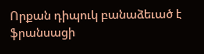Որքան դիպուկ բանաձեւած է ֆրանսացի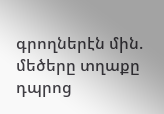գրողներէն մին. մեծերը տղաքը դպրոց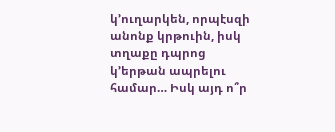կ՚ուղարկեն, որպէսզի անոնք կրթուին, իսկ տղաքը դպրոց կ՚երթան ապրելու համար… Իսկ այդ ո՞ր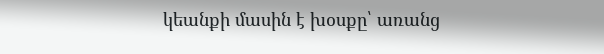կեանքի մասին է խօսքը՝ առանց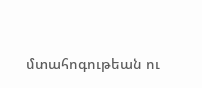մտահոգութեան ու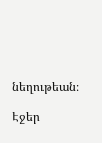նեղութեան։

Էջեր